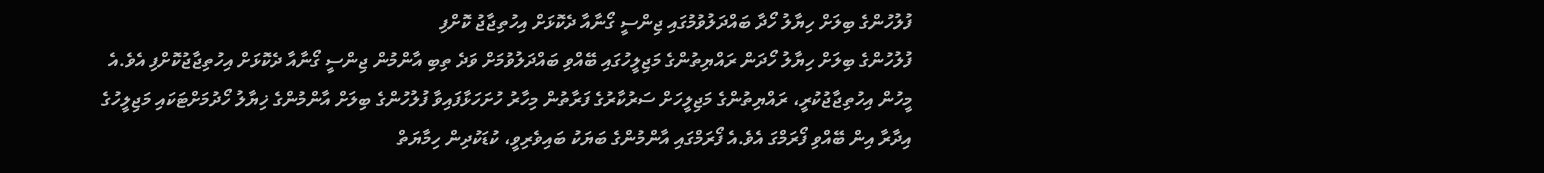ފުލުހުންގެ ބިލަށް ހިޔާލު ހޯދާ ބައްދަލުވުމުގައި ޖިންސީ ގޯނާއާ ދެކޮޅަށް އިހުތިޖާޖު ކޮށްފި
ފުލުހުންގެ ބިލަށް ހިޔާލު ހޯދަން ރައްޔިތުންގެ މަޖިލީހުގައި ބޭއްވި ބައްދަލުވުމަށް ވަދެ ތިބި އާންމުން ޖިންސީ ގޯނާއާ ދެކޮޅަށް އިހުތިޖާޖުކޮށްފި އެވެ.އެ މީހުން އިހުތިޖާޖުކުރީ، ރައްޔިތުންގެ މަޖިލީހަށް ސަރުކާރުގެ ފަރާތުން މިހާރު ހުށަހަޅާފައިވާ ފުލުހުންގެ ބިލަށް އާންމުންގެ ޚިޔާލު ހޯދުމަށްޓަކައި މަޖިލީހުގެ އިދާރާ އިން ބޭއްވި ފޯރަމްގަ އެވެ.އެ ފޯރަމްގައި އާންމުންގެ ބަޔަކު ބައިވެރިވީ، ކުޑަކުދިން ހިމާޔަތް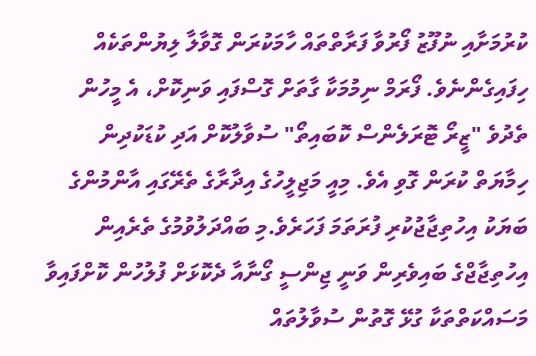ކުރުމަށާއި ނުފޫޒު ފޯރުވާ ފަރާތްތައް ހާމަކުރަން ގޮވާލާ ލިޔުންތަކެއް ހިފައިގެންނެވެ. ފޯރަމް ނިމުމަކާ ގާތަށް ގޮސްފައި ވަނިކޮށް، އެ މީހުން ތެދުވެ "ޒީރޯ ޓޮރަލެންސް ކޮބައިތޯ" ސުވާލުކޮށް އަދި ކުޑަކުދިން ހިމާޔަތް ކުރަން ގޮވި އެވެ. މިއީ މަޖިލީހުގެ އިދާރާގެ ތެރޭގައި އާންމުންގެ ބަޔަކު އިހުތިޖާޖުކުރި ފުރަތަމަ ފަހަރެވެ.މި ބައްދަލުވުމުގެ ތެރެއިން އިހުތިޖާޖްގެ ބައިވެރިން ވަނީ ޖިންސީ ގޯނާއާ ދެކޮޅަށް ފުލުހުން ކޮށްފައިވާ މަސައްކަތްތަކާ ގުޅޭ ގޮތުން ސުވާލުތައް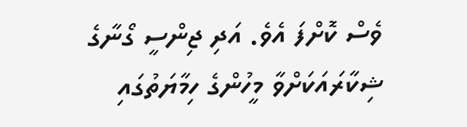ވެސް ކޮށްފަ އެވެ. އަދި ޖިންސީ ގޯނާގެ ޝިކާރައަކަށްވާ މީހުންގެ ހިމާޔަތުގައި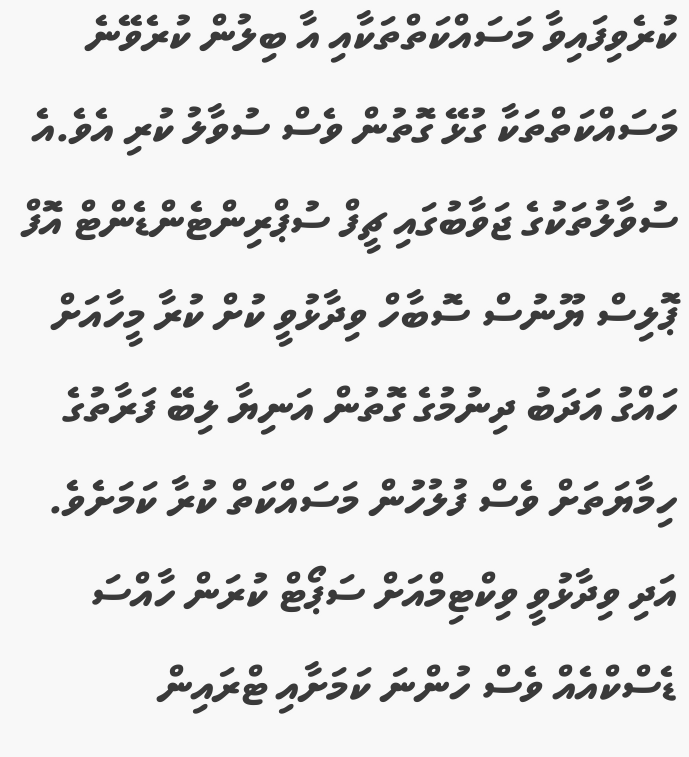ކުރެވިފައިވާ މަސައްކަތްތަކާއި އާ ބިލުން ކުރެވޭނެ މަސައްކަތްތަކާ ގުޅޭ ގޮތުން ވެސް ސުވާލު ކުރި އެވެ.އެ ސުވާލުތަކުގެ ޖަވާބުގައި ޗީފް ސުޕްރިންޓެންޑެންޓް އޮފް ޕޮލިސް ޔޫނުސް ސޮބާހް ވިދާޅުވީ ކުށް ކުރާ މީހާއަށް ހައްގު އަދަބު ދިނުމުގެ ގޮތުން އަނިޔާ ލިބޭ ފަރާތުގެ ހިމާޔަތަށް ވެސް ފުލުހުން މަސައްކަތް ކުރާ ކަމަށެވެ. އަދި ވިދާޅުވީ ވިކްޓިމްއަށް ސަޕޯޓް ކުރަން ހާއްސަ ޑެސްކްއެއް ވެސް ހުންނަ ކަމަށާއި ޓްރައިން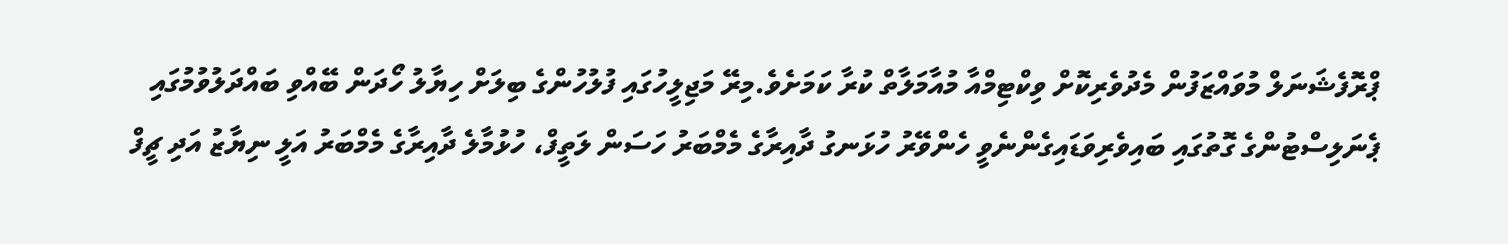ޕްރޮފެޝަނަލް މުވައްޒަފުން މެދުވެރިކޮށް ވިކްޓިމްއާ މުއާމަލާތް ކުރާ ކަމަށެވެ.މިރޭ މަޖިލީހުގައި ފުލުހުންގެ ބިލަށް ހިޔާލު ހޯދަން ބޭއްވި ބައްދަލުވުމުގައި ޕެނަލިސްޓުންގެ ގޮތުގައި ބައިވެރިވަޑައިގެންނެވީ ހެންވޭރު ހުޅަނގު ދާއިރާގެ މެމްބަރު ހަސަން ލަތީފް، ހުޅުމާލެ ދާއިރާގެ މެމްބަރު އަލީ ނިޔާޒު އަދި ޗީފް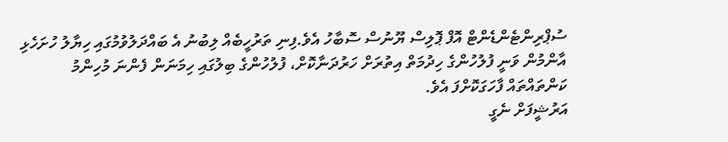ސުޕްރިންޓެންޑެންޓް އޮފް ޕޮލިސް ޔޫނުސް ސޮބާހު އެވެ.ފިނި ތަރުހީބެއް ލިބުނު އެ ބައްދަލުވުމުގައި ހިޔާލު ހުށަހެޅި އާންމުން ވަނީ ފުލުހުންގެ ހިދުމަތް އިތުރަށް ހަރުދަނާކޮށް، ފުލުހުންގެ ބިލުގައި ހިމަނަން ފެންނަ މުހިންމު ކަންތައްތައް ފާހަގަކޮށްފަ އެވެ.
އަރުޝީފަށް ނެގީ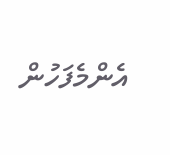އެންމެފަހުން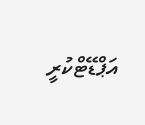އަޕްޑޭޓްކުރީ